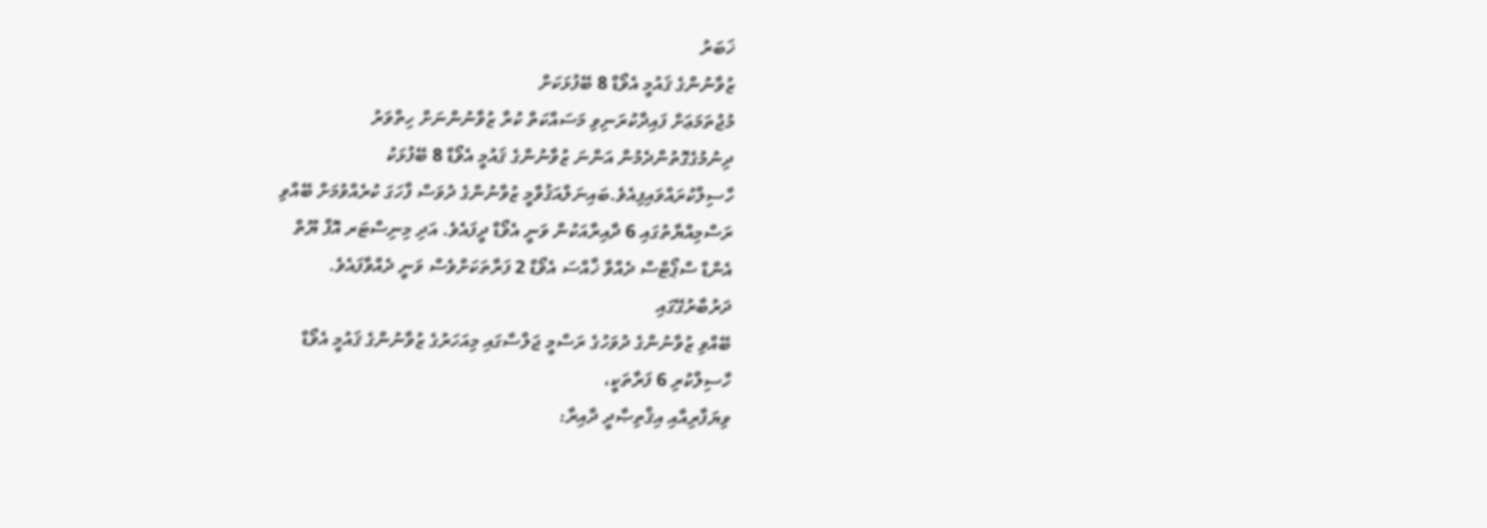ޚަބަރު
ޒުވާނުންގެ ޤައުމީ އެވޯޑް 8 ބޭފުޅަކަށް
މުޖުތަމަޢަށް ފައިދާކުރަނިވި މަސައްކަތް ކުރާ ޒުވާނުންނަށް ހިތްވަރު
ދިނުމުގެގޮތުންދެމުން އަންނަ ޒުވާނުންގެ ޤައުމީ އެވޯޑް 8 ބޭފުޅަކު
ހާސިލްކުރައްވައިފިއެވެ.ބައިނަލްއަޤުވާމީ ޒުވާނުންގެ ދުވަސް ފާހަގަ ކުރެއްވުމަށް ބޭއްވި
ރަސްމިއްޔާތުގައި 6 ދާއިރާއަކުން ވަނީ އެވޯޑް ދީފައެވެ. އަދި މިނިސްޓަރ އޮފް ޔޫތް
އެންޑް ސްޕޯޓްސް ދެއްވާ ޚާއްސަ އެވޯޑް 2 ފަރާތަކަށްވެސް ވަނީ ދެއްވާފައެވެ.
ދަރުބާރުގޭގައި
ބޭއްވި ޒުވާނުންގެ ދުވަހުގެ ރަސްމީ ޖަލްސާގައި މިއަހަރުގެ ޒުވާނުންގެ ޤައުމީ އެވޯޑް
ހާސިލްކުރި 6 ފަރާތަކީ،
ވިޔަފާރިއާއި އިޤްތިޞާދީ ދާއިރާ: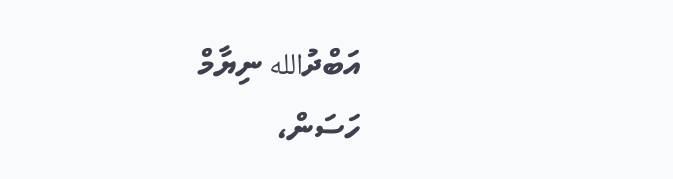އަބްދުالله ނިޔާމް
ހަސަން،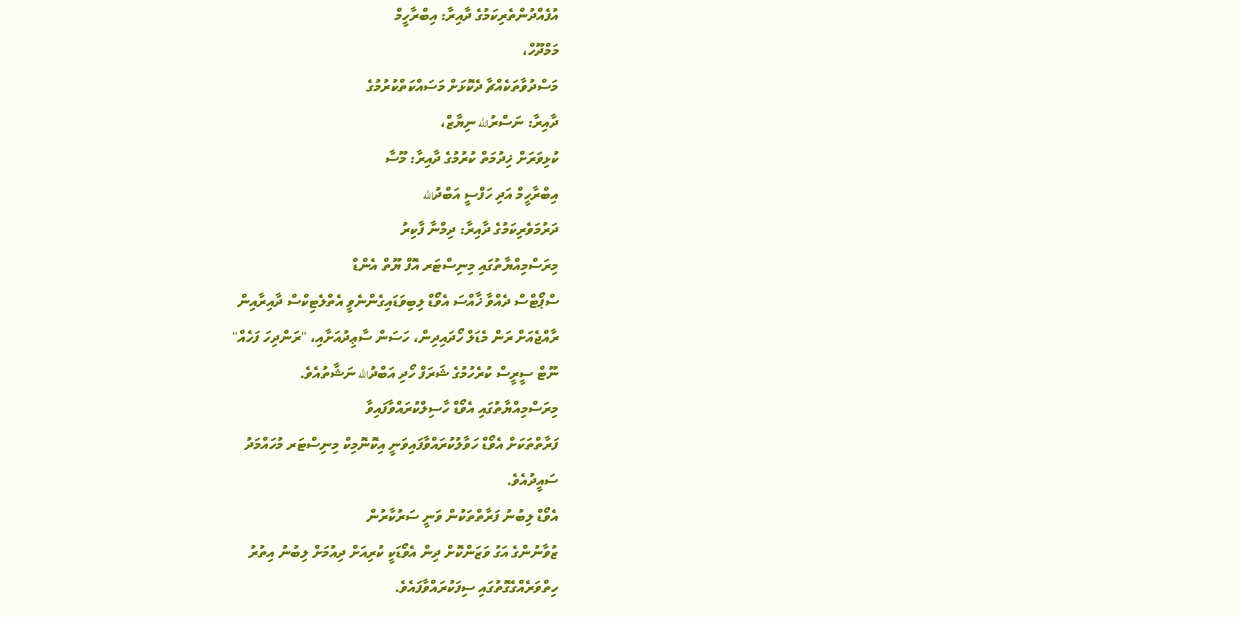އުފެއްދުންތެރިކަމުގެ ދާއިރާ: އިބްރާހީމް
މަމްދޫހް،
މަސްދުވާތަކެއްޗާ ދެކޮޅަށް މަސައްކަތްކުރުމުގެ
ދާއިރާ: ނަސްރުالله ނިޔާޒް،
ކުޅިވަރަށް ޚިދުމަތް ކުރުމުގެ ދާއިރާ: މޫސާ
އިބްރާހީމް އަދި ހަފްސީ އަބްދުالله
ދަރުމަވެރިކަމުގެ ދާއިރާ: ދިމްނާ ފާކިރު
މިރަސްމިއްޔާތުގައި މިނިސްޓަރ އޮފް ޔޫތް އެންޑް
ސްޕޯޓްސް ދެއްވާ ޚާއްސަ އެވޯޑް ލިބިވަޑައިގެންނެވީ އެތްލެޓިކްސް ދާއިރާއިން
ރާއްޖެއަށް ރަން މެޑަލް ހޯދައިދިން، ހަސަން ސާޢިދުއަށާއި، "ރަންދިހަ ފަހެއް"
ނޫޓް ސީރީސް ކުރެހުމުގެ ޝަރަފް ހޯދި އަބްދުالله ނަޝާތުއެވެ.
މިރަސްމިއްޔާތުގައި އެވޯޑް ހާސިލްކުރައްވާފައިވާ
ފަރާތްތަކަށް އެވޯޑް ހަވާލުކުރައްވާފައިވަނީ އިކޮނޮމިކް މިނިސްޓަރ މުހައްމަދު
ސައީދުއެވެ.
އެވޯޑް ލިބުނު ފަރާތްތަކުން ވަނީ ސަރުކާރުން
ޒުވާނުންގެ އަގު ވަޒަންކޮށް ދިން އެވޯޑަކީ ކުރިއަށް ދިއުމަށް ލިބުނު އިތުރު
ހިތްވަރެއްގެގޮތުގައި ސިފަކުރައްވާފައެވެ.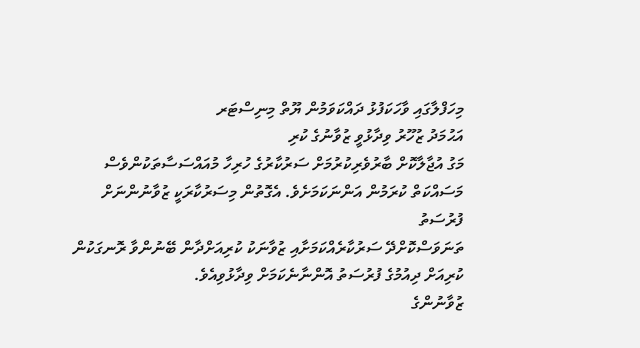މިހަފްލާގައި ވާހަކަފުޅު ދައްކަވަމުން ޔޫތް މިނިސްޓަރ
އަޙުމަދު ޒުހޫރު ވިދާޅުވީ ޒުވާނުގެ ކުރި
މަގު އުޖާލާކޮށް ބާރުވެރިކުރުމަށް ސަރުކާރުގެ ހުރިހާ މުއައްސަސާތަކުންވެސް
މަސައްކަތް ކުރަމުން އަންނަކަމަށެވެ. އެގޮތުން މިސަރުކާރަކީ ޒުވާނުންނަށް ފުރުސަތު
ތަނަވަސްކޮށްދޭ ސަރުކާރެއްކަމަށާއި ޒުވާނަކު ކުރިއަށްދާން ބޭނުންވާ ރޮނގަކުން
ކުރިއަށް ދިއުމުގެ ފުރުސަތު އޮންނާނެކަމަށް ވިދާޅުވިއެވެ.
ޒުވާނުންގެ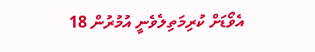އެވޯޑަށް ކުރިމަތިލެވެނީ އުމުރުން 18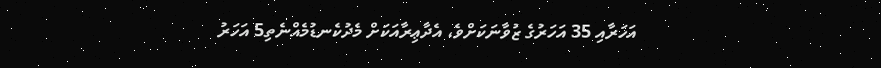އަހަރާއި 35 އަހަރުގެ ޒުވާނަކަށްވެ، އެދާޢިރާއަކަށް މެދުކެނޑުމެއްނެތި5 އަހަރު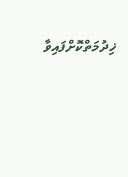ޚިދުމަތްކޮށްފައިވާ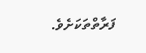ފަރާތްތަކަށެވެ.